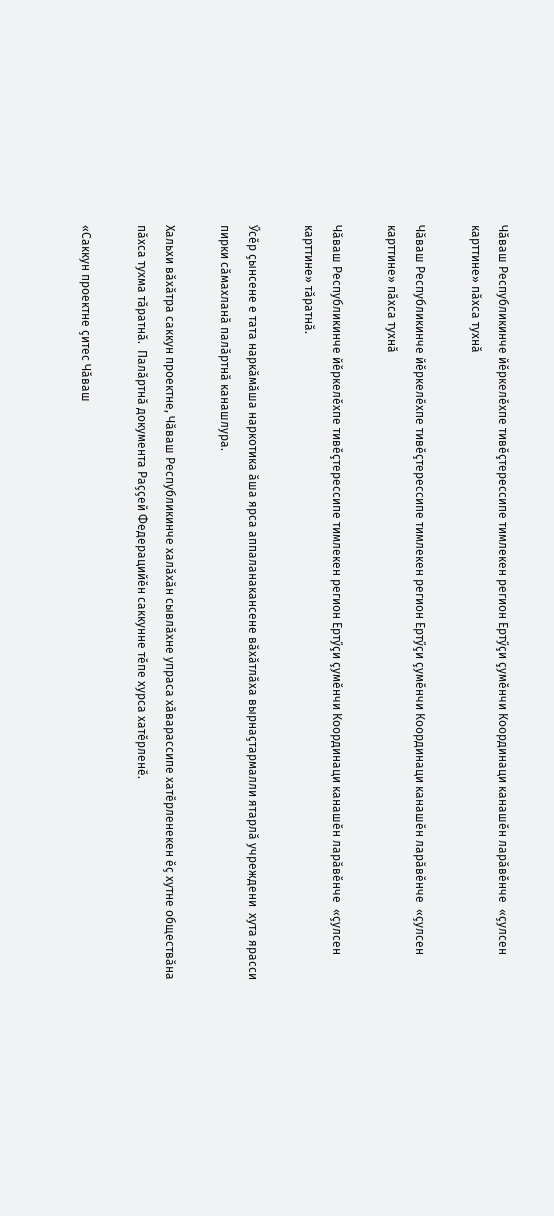Чăваш Республикинче йĕркелĕхпе тивĕçтерессипе тимлекен регион Ертӳçи çумĕнчи Координаци канашĕн ларăвĕнче  «ҫулсен карттине» пăхса тухнă

Чăваш Республикинче йĕркелĕхпе тивĕçтерессипе тимлекен регион Ертӳçи çумĕнчи Координаци канашĕн ларăвĕнче  «ҫулсен карттине» пăхса тухнă

Чăваш Республикинче йĕркелĕхпе тивĕçтерессипе тимлекен регион Ертӳçи çумĕнчи Координаци канашĕн ларăвĕнче  «ҫулсен карттине» тăратнă.

Ӳсĕр ҫынсене е тата наркăмăша наркотика ăша ярса аппаланакансене вăхăтлăха вырнаҫтармалли ятарлă учреждени  хута ярасси пирки сăмахланă палăртнă канашлура.

Хальхи вăхăтра саккун проектне, Чăваш Республикинче халăхăн сывлăхне упраса хăварассипе хатĕрленекен ĕҫ хутне обществăна пăхса тухма тăратнă.  Палăртнă документа Раҫҫей Федерацийĕн саккунне тĕпе хурса хатĕрленĕ.

«Саккун проектне ҫитес Чăваш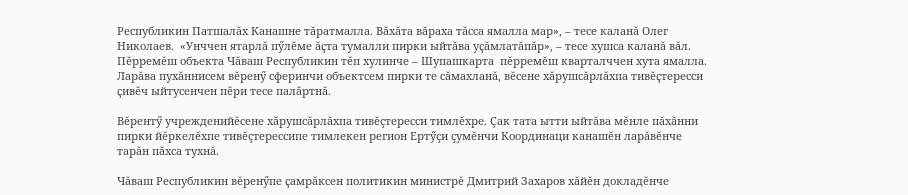Республикин Патшалăх Канашне тăратмалла. Вăхăта вăраха тăсса ямалла мар», – тесе каланă Олег Николаев.  «Унччен ятарлă пӳлĕме ăҫта тумалли пирки ыйтăва уҫăмлатăпăр», – тесе хушса каланă вăл.  Пĕрремĕш объекта Чăваш Республикин тĕп хулинче – Шупашкарта  пĕрремĕш кварталччен хута ямалла.  Ларăва пухăннисем вĕренӳ сферинчи объектсем пирки те сăмахланă, вĕсене хăрушсăрлăхпа тивĕҫтересси ҫивĕч ыйтусенчен пĕри тесе палăртнă.

Вĕрентӳ учрежденийĕсене хăрушсăрлăхпа тивĕçтересси тимлĕхре. Çак тата ытти ыйтăва мĕнле пăхăнни пирки йĕркелĕхпе тивĕçтерессипе тимлекен регион Ертӳçи çумĕнчи Координаци канашĕн ларăвĕнче  тарăн пăхса тухнă.

Чăваш Республикин вĕренӳпе ҫамрăксен политикин министрĕ Дмитрий Захаров хăйĕн докладĕнче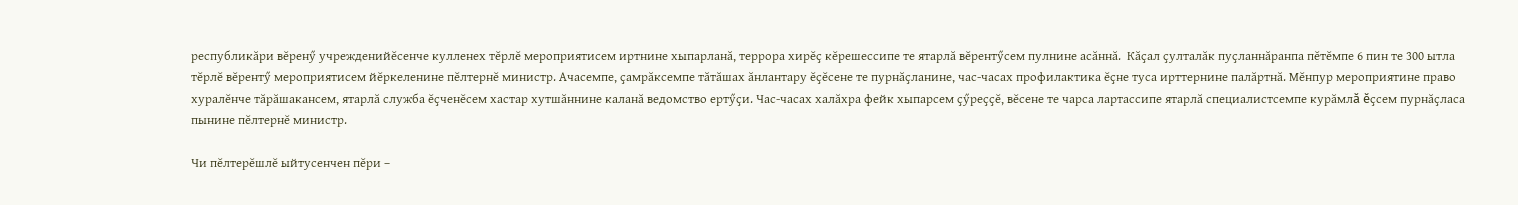республикăри вĕренӳ учрежденийĕсенче кулленех тĕрлĕ мероприятисем иртнине хыпарланă, террора хирĕҫ кĕрешессипе те ятарлă вĕрентӳсем пулнине асăннă.  Кăҫал ҫулталăк пуҫланнăранпа пĕтĕмпе 6 пин те 300 ытла тĕрлĕ вĕрентӳ мероприятисем йĕркеленине пĕлтернĕ министр. Ачасемпе, ҫамрăксемпе тăтăшах ăнлантару ĕҫĕсене те пурнăҫланине, час-часах профилактика ĕҫне туса ирттернине палăртнă. Мĕнпур мероприятине право хуралĕнче тăрăшакансем, ятарлă служба ĕҫченĕсем хастар хутшăннине каланă ведомство ертӳҫи. Час-часах халăхра фейк хыпарсем ҫӳреҫҫĕ, вĕсене те чарса лартассипе ятарлă специалистсемпе курăмлă ĕҫсем пурнăҫласа пынине пĕлтернĕ министр.

Чи пĕлтерĕшлĕ ыйтусенчен пĕри –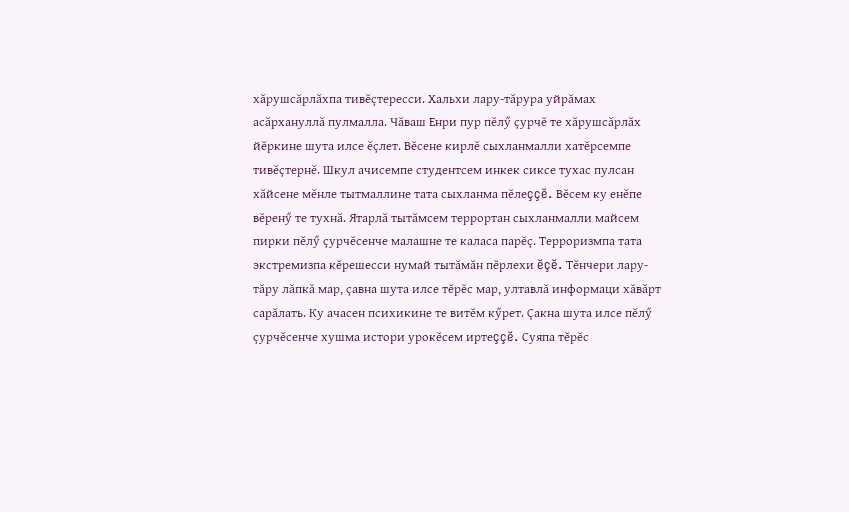хăрушсăрлăхпа тивĕçтересси. Хальхи лару-тăрура уйрăмах асăрхануллă пулмалла. Чăваш Енри пур пĕлӳ çурчĕ те хăрушсăрлăх йĕркине шута илсе ĕçлет. Вĕсене кирлĕ сыхланмалли хатĕрсемпе тивĕçтернĕ. Шкул ачисемпе студентсем инкек сиксе тухас пулсан хăйсене мĕнле тытмаллине тата сыхланма пĕлеççĕ. Вĕсем ку енĕпе вĕренӳ те тухнă. Ятарлă тытăмсем террортан сыхланмалли майсем пирки пĕлӳ çурчĕсенче малашне те каласа парĕç. Терроризмпа тата экстремизпа кĕрешесси нумай тытăмăн пĕрлехи ĕçĕ. Тĕнчери лару-тăру лăпкă мар, çавна шута илсе тĕрĕс мар, ултавлă информаци хăвăрт сарăлать. Ку ачасен психикине те витĕм кӳрет. Çакна шута илсе пĕлӳ çурчĕсенче хушма истори урокĕсем иртеççĕ. Суяпа тĕрĕс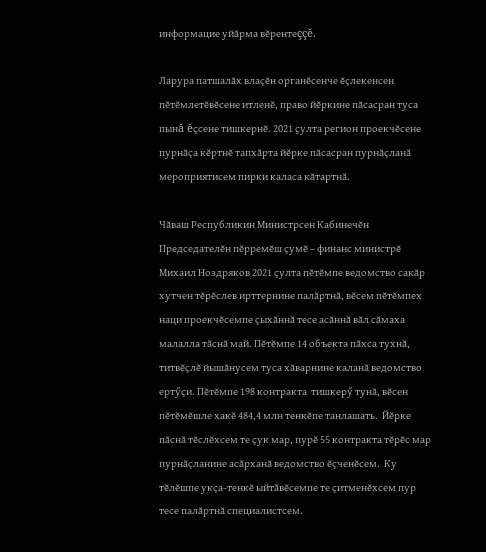информацие уйăрма вĕрентеççĕ.

Ларура патшалăх влаҫĕн органĕсенче ĕҫлекенсен пĕтĕмлетĕвĕсене итленĕ, право йĕркине пăсасран туса пынă ĕҫсене тишкернĕ. 2021 ҫулта регион проекчĕсене пурнăҫа кĕртнĕ тапхăрта йĕрке пăсасран пурнăҫланă мероприятисем пирки каласа кăтартнă.

Чăваш Республикин Министрсен Кабинечĕн Председателĕн пĕрремĕш ҫумĕ – финанс министрĕ Михаил Ноздряков 2021 ҫулта пĕтĕмпе ведомство сакăр хутчен тĕрĕслев ирттернине палăртнă, вĕсем пĕтĕмпех наци проекчĕсемпе ҫыхăннă тесе асăннă вăл сăмаха малалла тăснă май. Пĕтĕмпе 14 объекта пăхса тухнă, титвĕҫлĕ йышăнусем туса хăварнине каланă ведомство ертӳҫи. Пĕтĕмпе 198 контракта  тишкерӳ тунă, вĕсен пĕтĕмĕшле хакĕ 484,4 млн тенкĕпе танлашать.  Йĕрке пăснă тĕслĕхсем те ҫук мар, пурĕ 55 контракта тĕрĕс мар пурнăҫланине асăрханă ведомство ĕҫченĕсем.  Ку тĕлĕшпе укҫа-тенкĕ ыйтăвĕсемпе те ҫитменĕхсем пур тесе палăртнă специалистсем.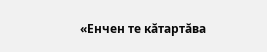«Енчен те кăтартăва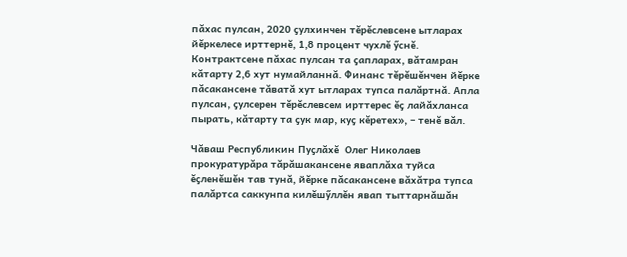пăхас пулсан, 2020 ҫулхинчен тĕрĕслевсене ытларах йĕркелесе ирттернĕ, 1,8 процент чухлĕ ӳснĕ.  Контрактсене пăхас пулсан та ҫапларах, вăтамран кăтарту 2,6 хут нумайланнă. Финанс тĕрĕшĕнчен йĕрке пăсакансене тăватă хут ытларах тупса палăртнă. Апла пулсан, ҫулсерен тĕрĕслевсем ирттерес ĕҫ лайăхланса пырать, кăтарту та ҫук мар, куҫ кĕретех», – тенĕ вăл.

Чăваш Республикин Пуҫлăхĕ  Олег Николаев прокуратурăра тăрăшакансене яваплăха туйса ĕҫленĕшĕн тав тунă, йĕрке пăсакансене вăхăтра тупса палăртса саккунпа килĕшӳллĕн явап тыттарнăшăн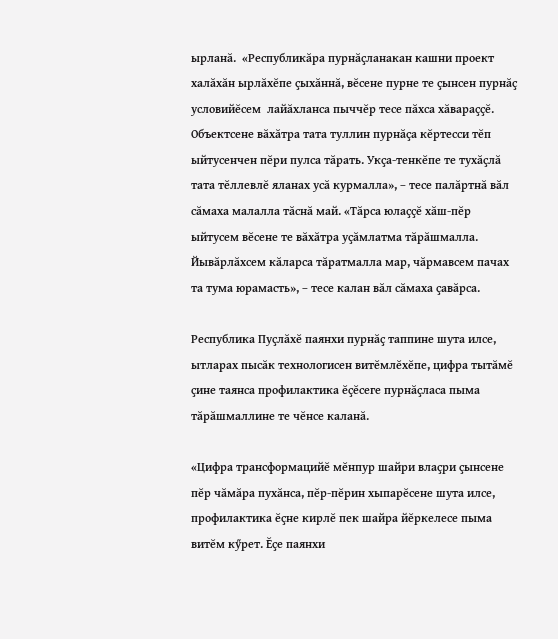ырланă.  «Республикăра пурнăҫланакан кашни проект халăхăн ырлăхĕпе ҫыхăннă, вĕсене пурне те ҫынсен пурнăҫ условийĕсем  лайăхланса пыччĕр тесе пăхса хăвараҫҫĕ. Объектсене вăхăтра тата туллин пурнăҫа кĕртесси тĕп ыйтусенчен пĕри пулса тăрать. Укҫа-тенкĕпе те тухăҫлă тата тĕллевлĕ яланах усă курмалла», – тесе палăртнă вăл сăмаха малалла тăснă май. «Тăрса юлаҫҫĕ хăш-пĕр ыйтусем вĕсене те вăхăтра уҫăмлатма тăрăшмалла. Йывăрлăхсем кăларса тăратмалла мар, чăрмавсем пачах та тума юрамасть», – тесе калан вăл сăмаха ҫавăрса.

Республика Пуҫлăхĕ паянхи пурнăҫ таппине шута илсе, ытларах пысăк технологисен витĕмлĕхĕпе, цифра тытăмĕ ҫине таянса профилактика ĕҫĕсеге пурнăҫласа пыма тăрăшмаллине те чĕнсе каланă.

«Цифра трансформацийĕ мĕнпур шайри влаҫри ҫынсене пĕр чăмăра пухăнса, пĕр-пĕрин хыпарĕсене шута илсе, профилактика ĕҫне кирлĕ пек шайра йĕркелесе пыма витĕм кӳрет. Ĕҫе паянхи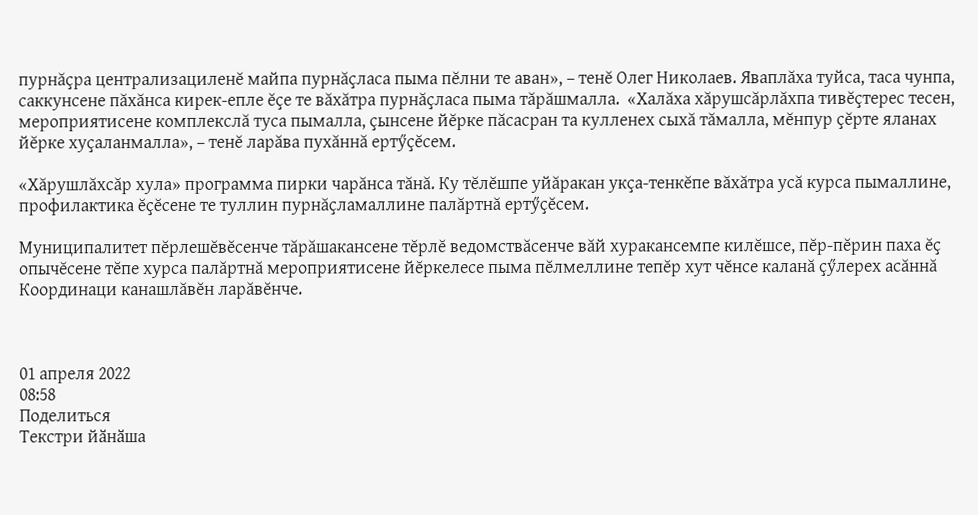пурнăҫра централизациленĕ майпа пурнăҫласа пыма пĕлни те аван», – тенĕ Олег Николаев. Яваплăха туйса, таса чунпа, саккунсене пăхăнса кирек-епле ĕҫе те вăхăтра пурнăҫласа пыма тăрăшмалла.  «Халăха хăрушсăрлăхпа тивĕҫтерес тесен, мероприятисене комплекслă туса пымалла, ҫынсене йĕрке пăсасран та кулленех сыхă тăмалла, мĕнпур ҫĕрте яланах йĕрке хуҫаланмалла», – тенĕ ларăва пухăннă ертӳҫĕсем.

«Хăрушлăхсăр хула» программа пирки чарăнса тăнă. Ку тĕлĕшпе уйăракан укҫа-тенкĕпе вăхăтра усă курса пымаллине, профилактика ĕҫĕсене те туллин пурнăҫламаллине палăртнă ертӳҫĕсем.

Муниципалитет пĕрлешĕвĕсенче тăрăшакансене тĕрлĕ ведомствăсенче вăй хуракансемпе килĕшсе, пĕр-пĕрин паха ĕҫ опычĕсене тĕпе хурса палăртнă мероприятисене йĕркелесе пыма пĕлмеллине тепĕр хут чĕнсе каланă ҫӳлерех асăннă Координаци канашлăвĕн ларăвĕнче.



01 апреля 2022
08:58
Поделиться
Текстри йӑнӑша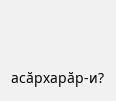асӑрхарӑр-и?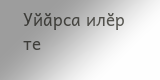Уйӑрса илӗр те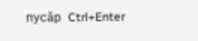пусӑр Ctrl+Enter